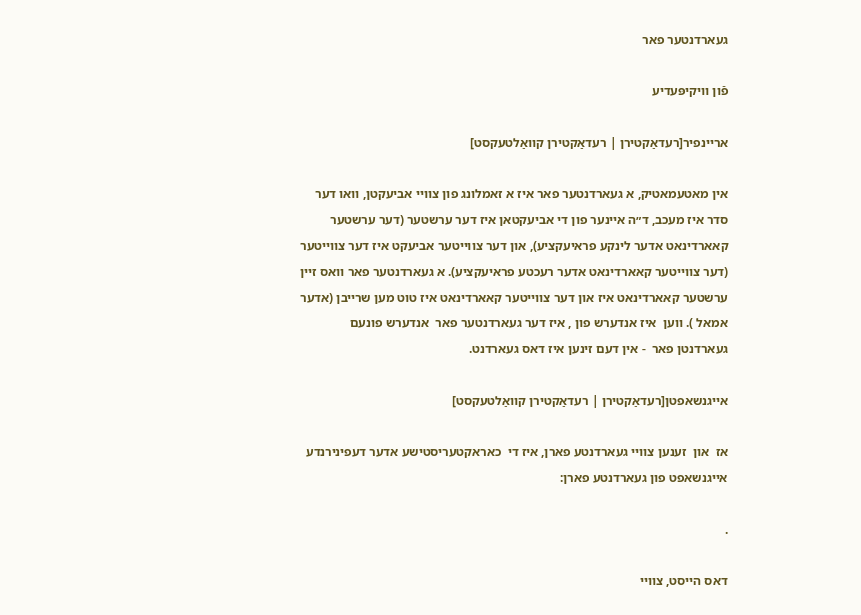געארדנטער פאר

פֿון װיקיפּעדיע

אריינפיר[רעדאַקטירן | רעדאַקטירן קוואַלטעקסט]

אין מאטעמאטיק, א געארדנטער פאר איז א זאמלונג פון צוויי אביעקטן, וואו דער סדר איז מעכב, ד״ה איינער פון די אביעקטאן איז דער ערשטער (דער ערשטער קאארדינאט אדער לינקע פראיעקציע), און דער צווייטער אביעקט איז דער צווייטער  (דער צווייטער קאארדינאט אדער רעכטע פראיעקציע). א געארדנטער פאר וואס זיין ערשטער קאארדינאט איז און דער צווייטער קאארדינאט איז טוט מען שרייבן (אדער אמאל ). ווען  איז אנדערש פון , איז דער געארדנטער פאר  אנדערש פונעם געארדנטן פאר  - אין דעם זינען איז דאס געארדנט.

אייגנשאפטן[רעדאַקטירן | רעדאַקטירן קוואַלטעקסט]

אז  און  זענען צוויי געארדנטע פארן, איז די  כאראקטעריסטישע אדער דעפינירנדע אייגנשאפט פון געארדנטע פארן:

.

דאס הייסט, צוויי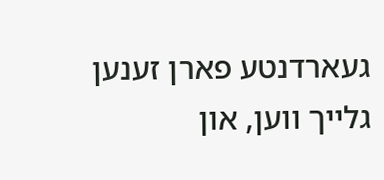געארדנטע פארן זענען גלייך ווען, און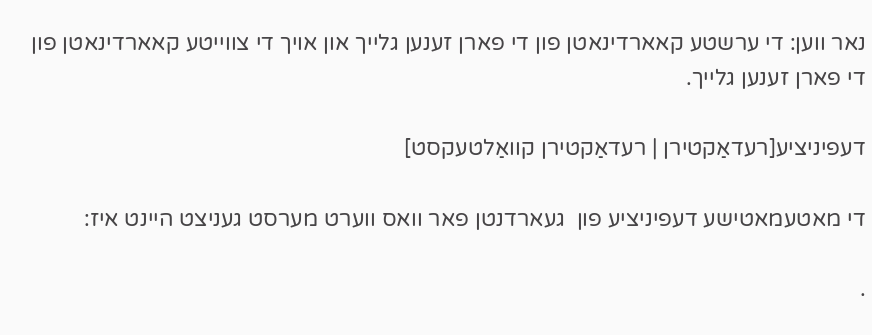נאר ווען: די ערשטע קאארדינאטן פון די פארן זענען גלייך און אויך די צווייטע קאארדינאטן פון די פארן זענען גלייך.

דעפיניציע[רעדאַקטירן | רעדאַקטירן קוואַלטעקסט]

די מאטעמאטישע דעפיניציע פון  געארדנטן פאר וואס ווערט מערסט געניצט היינט איז:

.